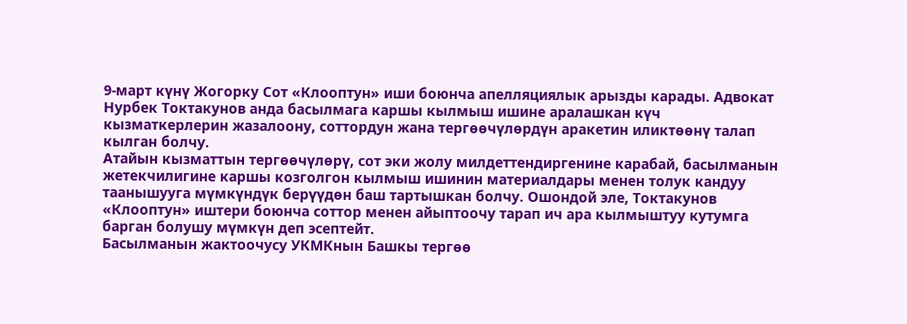9-март күнү Жогорку Сот «Клооптун» иши боюнча апелляциялык арызды карады. Адвокат Нурбек Токтакунов анда басылмага каршы кылмыш ишине аралашкан күч кызматкерлерин жазалоону, соттордун жана тергөөчүлөрдүн аракетин иликтөөнү талап кылган болчу.
Атайын кызматтын тергөөчүлөрү, сот эки жолу милдеттендиргенине карабай, басылманын жетекчилигине каршы козголгон кылмыш ишинин материалдары менен толук кандуу таанышууга мүмкүндүк берүүдөн баш тартышкан болчу. Ошондой эле, Токтакунов «Клооптун» иштери боюнча соттор менен айыптоочу тарап ич ара кылмыштуу кутумга барган болушу мүмкүн деп эсептейт.
Басылманын жактоочусу УКМКнын Башкы тергөө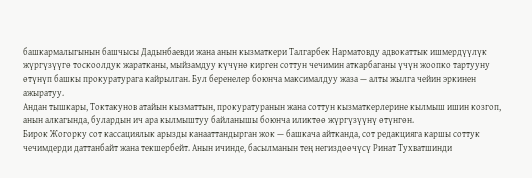башкармалыгынын башчысы Дадынбаевди жана анын кызматкери Талгарбек Нарматовду адвокаттык ишмердүүлүк жүргүзүүгө тоскоолдук жаратканы, мыйзамдуу күчүнө кирген соттун чечимин аткарбаганы үчүн жоопко тартууну өтүнүп башкы прокуратурага кайрылган. Бул беренелер боюнча максималдуу жаза — алты жылга чейин эркинен ажыратуу.
Андан тышкары, Токтакунов атайын кызматтын, прокуратуранын жана соттун кызматкерлерине кылмыш ишин козгоп, анын алкагында, булардын ич ара кылмыштуу байланышы боюнча иликтөө жүргүзүүнү өтүнгөн.
Бирок Жогорку сот кассациялык арызды канааттандырган жок — башкача айтканда, сот редакцияга каршы соттук чечимдерди даттанбайт жана текшербейт. Анын ичинде, басылманын тең негиздөөчүсү Ринат Тухватшинди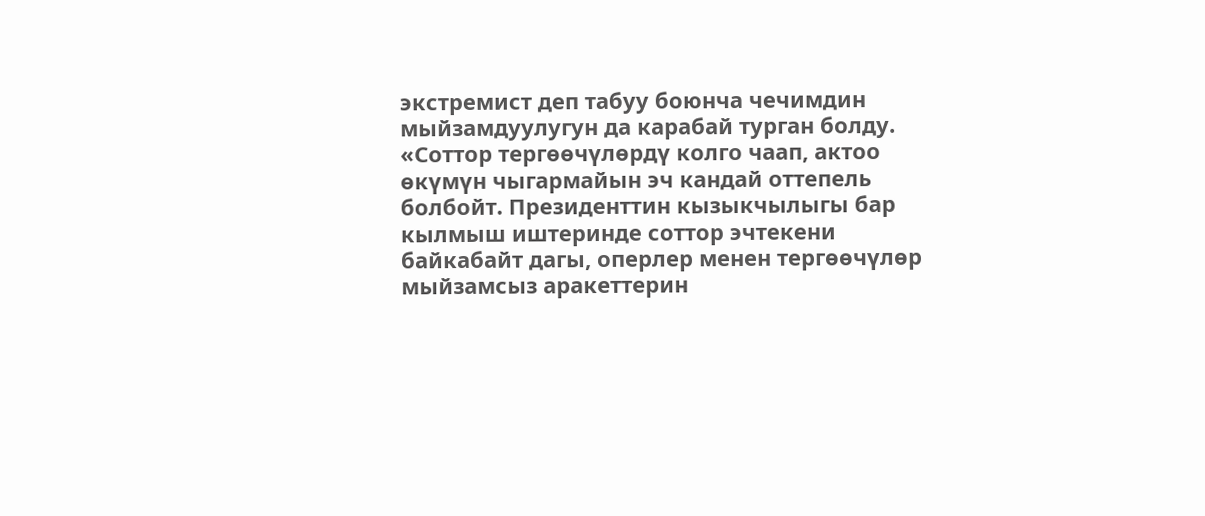экстремист деп табуу боюнча чечимдин мыйзамдуулугун да карабай турган болду.
«Соттор тергөөчүлөрдү колго чаап, актоо өкүмүн чыгармайын эч кандай оттепель болбойт. Президенттин кызыкчылыгы бар кылмыш иштеринде соттор эчтекени байкабайт дагы, оперлер менен тергөөчүлөр мыйзамсыз аракеттерин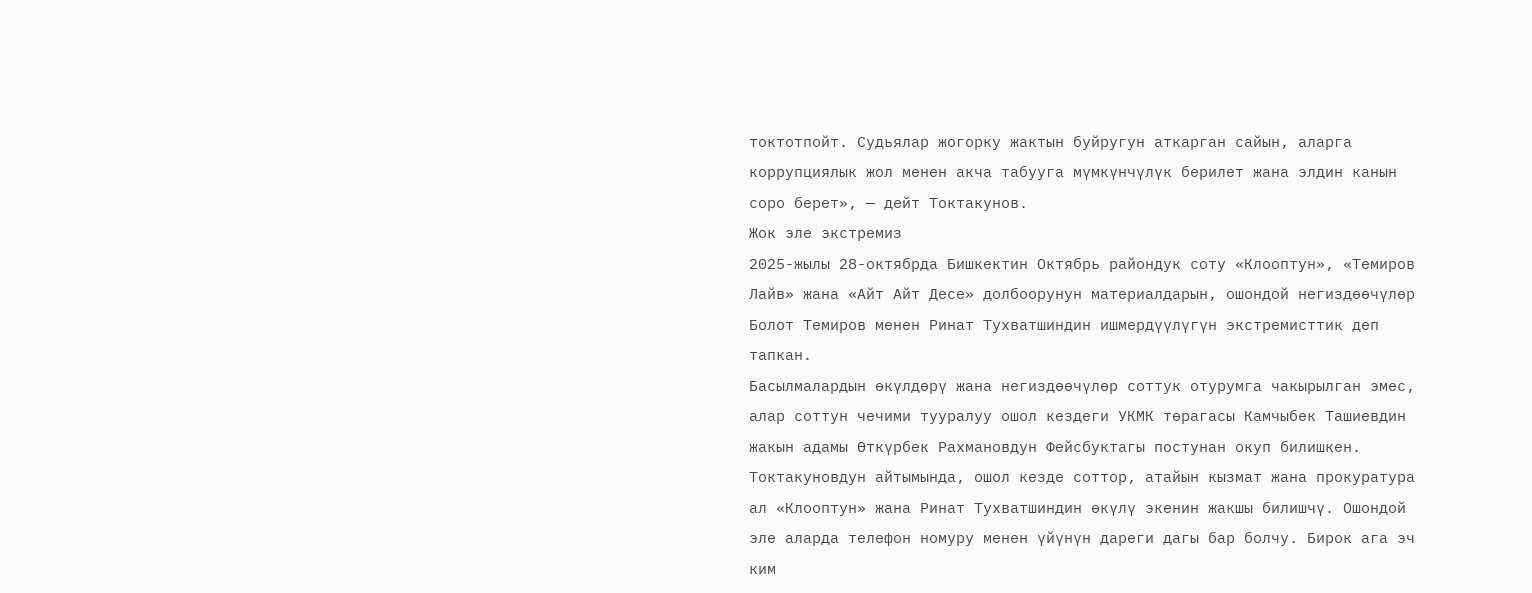токтотпойт. Судьялар жогорку жактын буйругун аткарган сайын, аларга коррупциялык жол менен акча табууга мүмкүнчүлүк берилет жана элдин канын соро берет», — дейт Токтакунов.
Жок эле экстремиз
2025-жылы 28-октябрда Бишкектин Октябрь райондук соту «Клооптун», «Темиров Лайв» жана «Айт Айт Десе» долбоорунун материалдарын, ошондой негиздөөчүлөр Болот Темиров менен Ринат Тухватшиндин ишмердүүлүгүн экстремисттик деп тапкан.
Басылмалардын өкүлдөрү жана негиздөөчүлөр соттук отурумга чакырылган эмес, алар соттун чечими тууралуу ошол кездеги УКМК төрагасы Камчыбек Ташиевдин жакын адамы Өткүрбек Рахмановдун Фейсбуктагы постунан окуп билишкен.
Токтакуновдун айтымында, ошол кезде соттор, атайын кызмат жана прокуратура ал «Клооптун» жана Ринат Тухватшиндин өкүлү экенин жакшы билишчү. Ошондой эле аларда телефон номуру менен үйүнүн дареги дагы бар болчу. Бирок ага эч ким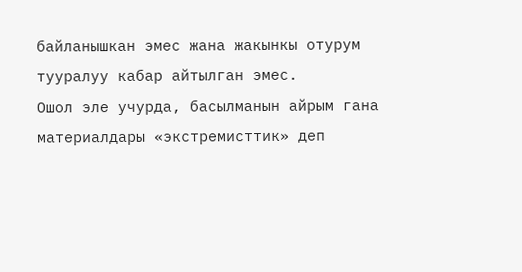байланышкан эмес жана жакынкы отурум тууралуу кабар айтылган эмес.
Ошол эле учурда, басылманын айрым гана материалдары «экстремисттик» деп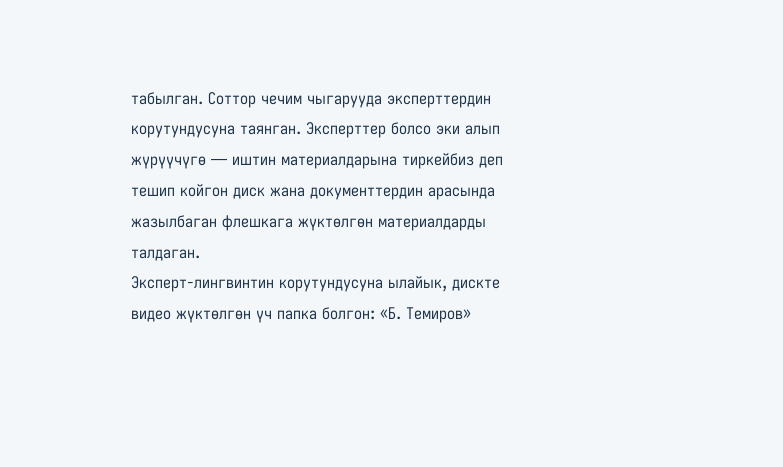табылган. Соттор чечим чыгарууда эксперттердин корутундусуна таянган. Эксперттер болсо эки алып жүрүүчүгө — иштин материалдарына тиркейбиз деп тешип койгон диск жана документтердин арасында жазылбаган флешкага жүктөлгөн материалдарды талдаган.
Эксперт-лингвинтин корутундусуна ылайык, дискте видео жүктөлгөн үч папка болгон: «Б. Темиров»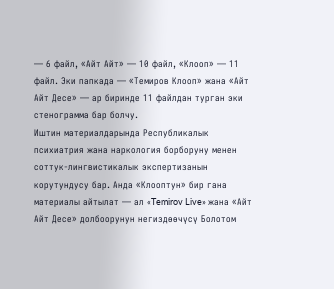— 6 файл, «Айт Айт» — 10 файл, «Клооп» — 11 файл. Эки папкада — «Темиров Клооп» жана «Айт Айт Десе» — ар биринде 11 файлдан турган эки стенограмма бар болчу.
Иштин материалдарында Республикалык психиатрия жана наркология борборуну менен соттук-лингвистикалык экспертизанын корутундусу бар. Анда «Клооптун» бир гана материалы айтылат — ал «Temirov Live» жана «Айт Айт Десе» долбоорунун негиздөөчүсү Болотом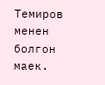Темиров менен болгон маек.